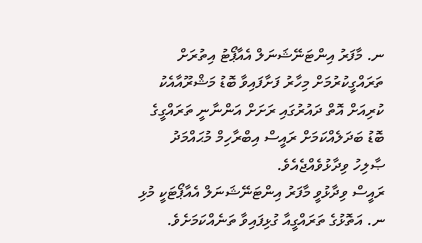ނ. މާފަރު އިންޓަނޭޝަނަލް އެއާޕޯޓު އިތުރަށް ތަރައްގީކުރުމަށް މިހާރު ފަށާފައިވާ ބޮޑު މަޝްރޫއާއެކު ކުރިއަށް އޮތް ދައުރުގައި ރަށަށް އަންނާނީ ތަރައްގީގެ ބޮޑު ބަދަލެއްކަމަށް ރައީސް އިބްރާހިމް މުޙައްމަދު ޞާލިހު ވިދާޅުވެއްޖެއެވެ.
ރައީސް ވިދާޅުވީ މާފަރު އިންޓަނޭޝަނަލް އެއާޕޯޓަކީ މުޅި ނ. އަތޮޅުގެ ތަރައްގީއާ ގުޅިފައިވާ ތަނެއްކަމަށެވެ.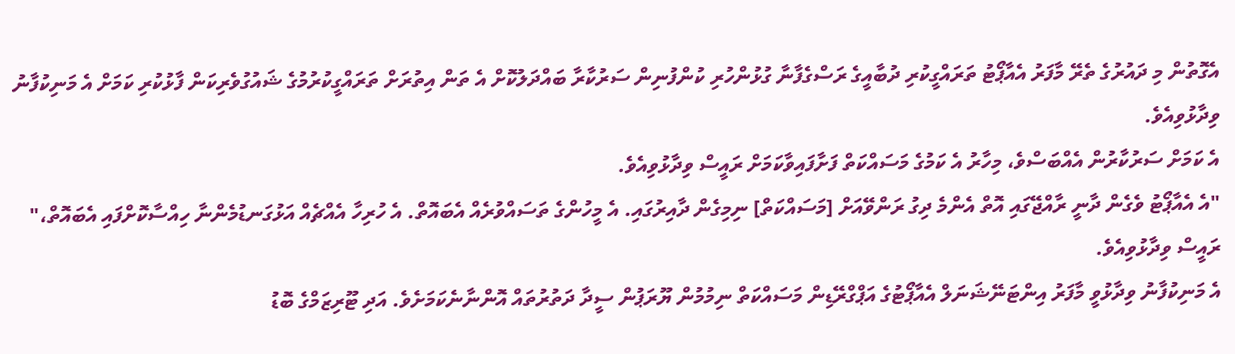އެގޮތުން މި ދައުރުގެ ތެރޭ މާފަރު އެއާޕޯޓު ތަރައްގީކުރި ދުބާއީގެ ރަސްގެފާނާ ގުޅުންހުރި ކުންފުނިން ސަރުކާރާ ބައްދަލުކޮށް އެ ތަން އިތުރަށް ތަރައްގީކުރުމުގެ ޝައުގުވެރިކަން ފާޅުކުރި ކަމަށް އެ މަނިކުފާނު ވިދާޅުވިއެވެ.
އެ ކަމަށް ސަރުކާރުން އެއްބަސްވެ، މިހާރު އެ ކަމުގެ މަސައްކަތް ފަށާފައިވާކަމަށް ރައީސް ވިދާޅުވިއެވެ.
"އެ އެއާޕޯޓު ވެގެން ދާނީ ރާއްޖޭގައި އޮތް އެންމެ ދިގު ރަންވޭއަށް [މަސައްކަތް] ނިމިގެން ދާއިރުގައި. އެ މީހުންގެ ތަސައްވުރެއް އެބައޮތް. އެ ހުރިހާ އެއްޗެއް އަޅުގަނޑުމެންނާ ހިއްސާކޮށްފައި އެބައޮތް،" ރައީސް ވިދާޅުވިއެވެ.
އެ މަނިކުފާނު ވިދާޅުވީ މާފަރު އިންޓަނޭޝަނަލް އެއާޕޯޓުގެ އަޕްގްރޭޑިން މަސައްކަތް ނިމުމުން ޔޫރަޕުން ސީދާ ދަތުރުތައް އޮންނާނެކަމަށެވެ. އަދި ޓޫރިޒަމްގެ ބޮޑު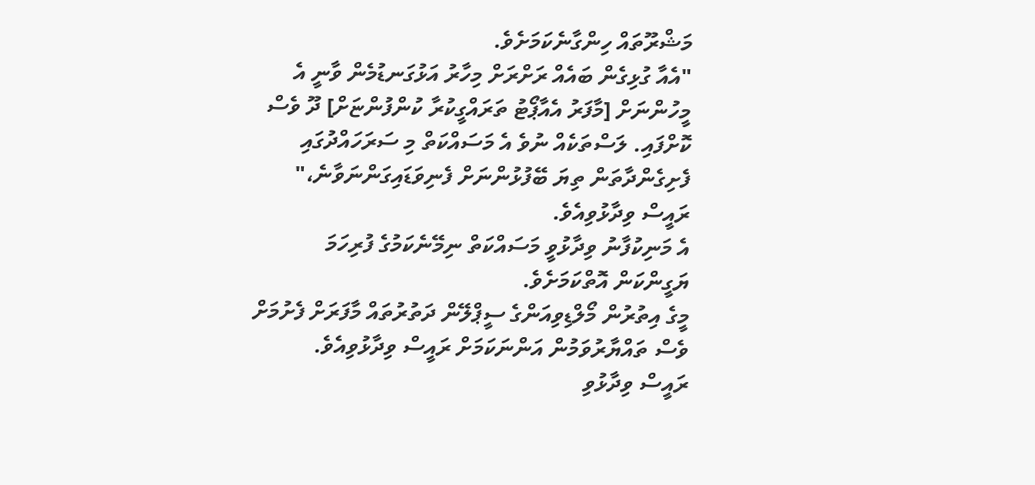މަޝްރޫތައް ހިންގާނެކަމަށެވެ.
"އެއާ ގުޅިގެން ބައެއް ރަށްރަށް މިހާރު އަޅުގަނޑުމެން ވާނީ އެ މީހުންނަށް [މާފަރު އެއާޕޯޓު ތަރައްގީކުރާ ކުންފުންޏަށް] ދޫ ވެސް ކޮށްފައި. ލަސްތަކެއް ނުވެ އެ މަސައްކަތް މި ސަރަހައްދުގައި ފެށިގެންދާތަން ތިޔަ ބޭފުޅުންނަށް ފެނިވަޑައިގަންނަވާނެ،" ރައީސް ވިދާޅުވިއެވެ.
އެ މަނިކުފާނު ވިދާޅުވީ މަސައްކަތް ނިމޭނެކަމުގެ ފުރިހަމަ ޔަގީންކަން އޮތްކަމަށެވެ.
މީގެ އިތުރުން މޯލްޑިވިއަންގެ ސީޕްލޭން ދަތުރުތައް މާފަރަށް ފެށުމަށް ވެސް ތައްޔާރުވަމުން އަންނަކަމަށް ރައީސް ވިދާޅުވިއެވެ.
ރައީސް ވިދާޅުވި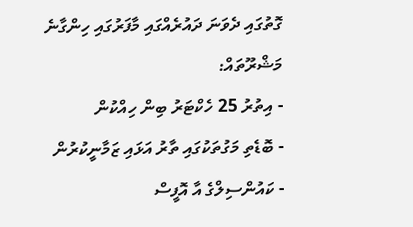ގޮތުގައި ދެވަނަ ދައުރެއްގައި މާފަރުގައި ހިންގާނެ މަޝްރޫތައް:
- އިތުރު 25 ހެކްޓަރު ބިން ހިއްކުން
- ބޮޑެތި މަގުތަކުގައި ތާރު އަޅައި ޒަމާނީކުރުން
- ކައުންސިލްގެ އާ އޮފީސް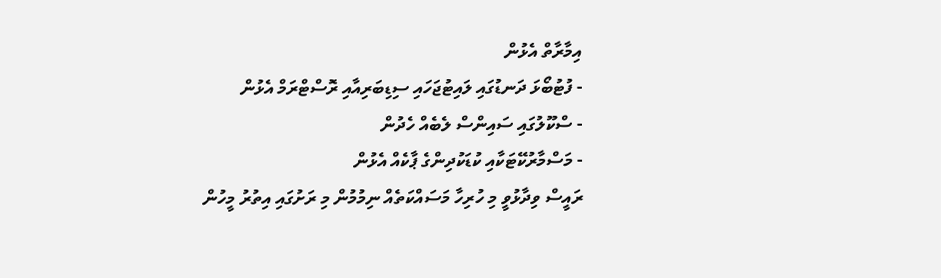އިމާރާތް އެޅުން
- ފުޓުބޯޅަ ދަނޑުގައި ލައިޓުޖަހައި ސިޑިބަރިއާއި ރޮސްޓްރަމް އެޅުން
- ސްކޫލުގައި ސައިންސް ލެބެއް ހެދުން
- މަސްމާރުކޭޓަކާއި ކުޑަކުދިންގެ ޕާކެއް އެޅުން
ރައީސް ވިދާޅުވީ މި ހުރިހާ މަސައްކަތެއް ނިމުމުން މި ރަށުގައި އިތުރު މީހުން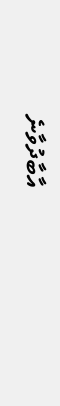އާބާދުވާނެ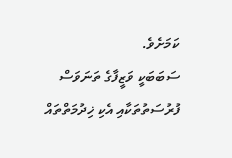ކަމަށެވެ.
ސަބަބަކީ ވަޒީފާގެ ތަނަވަސް ފުރުސަތުތަކާއި އެކި ޚިދުމަތްތައް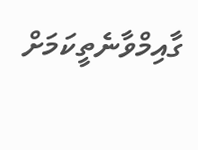ގާއިމްވާނެތީކަމަށް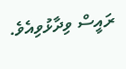ރައީސް ވިދާޅުވިއެވެ.